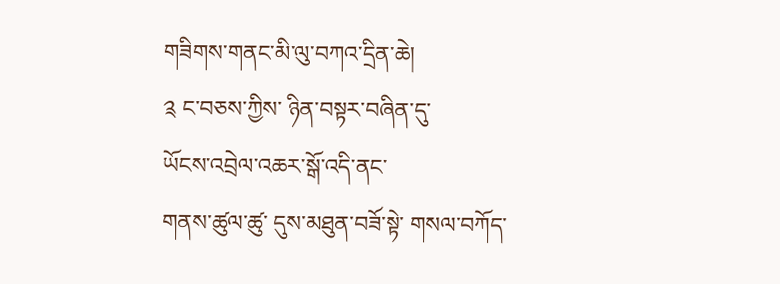གཟིགས་གནང་མི་ལུ་བཀའ་དྲིན་ཆེ།
༉ ང་བཅས་ཀྱིས་ ཉིན་བསྟར་བཞིན་དུ་
ཡོངས་འབྲེལ་འཆར་སྒོ་འདི་ནང་
གནས་ཚུལ་ཚུ་ དུས་མཐུན་བཟོ་སྟེ་ གསལ་བཀོད་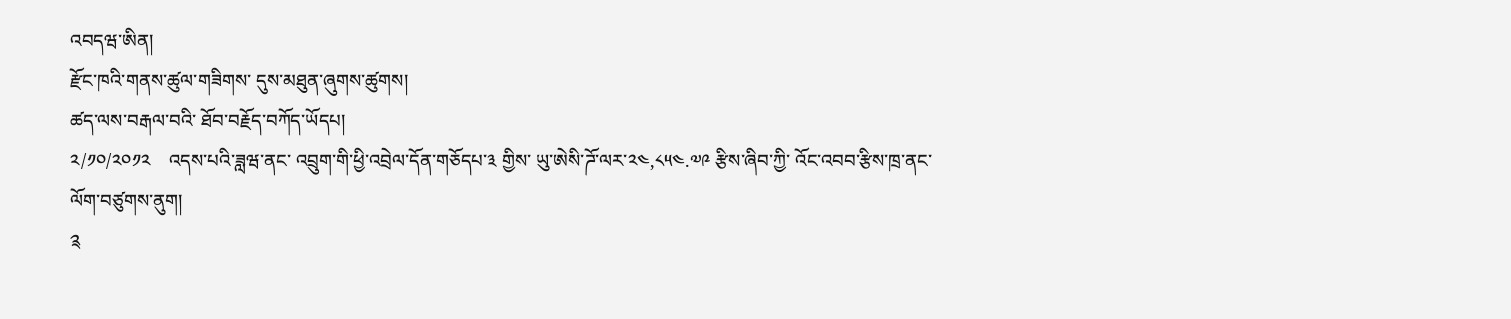འབདཝ་ཨིན།
རྫོང་ཁའི་གནས་ཚུལ་གཟིགས་ དུས་མཐུན་ཞུགས་ཚུགས།
ཚད་ལས་བརྒལ་བའི་ ཐོབ་བརྗོད་བཀོད་ཡོདཔ།
༢/༡༠/༢༠༡༢    འདས་པའི་ཟླཝ་ནང་ འབྲུག་གི་ཕྱི་འབྲེལ་དོན་གཅོདཔ་༣ གྱིས་ ཡུ་ཨེསི་ཌོ་ལར་༢༤,༨༥༤.༧༩ རྩིས་ཞིབ་ཀྱི་ འོང་འབབ་རྩིས་ཁྲ་ནང་ ལོག་བཙུགས་ནུག།
༉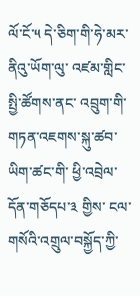ལོ་ངོ་༥ དེ་ཅིག་གི་ཧེ་མར་ ནིའུ་ཡོག་ལུ་ འཛམ་གླིང་སྤྱི་ཚོགས་ནང་ འབྲུག་གི་གཏན་འཇགས་སྐུ་ཚབ་ཡིག་ཚང་གི་ ཕྱི་འབྲེལ་དོན་གཅོདཔ་༣ གྱིས་ ངལ་གསོའི་འགྲུལ་བསྐྱོད་ཀྱི་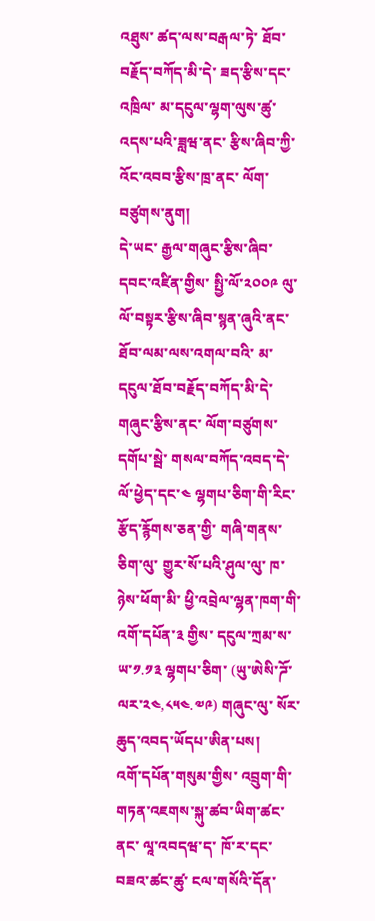འཐུས་ ཚད་ལས་བརྒལ་ཏེ་ ཐོབ་བརྗོད་བཀོད་མི་དེ་ ཟད་རྩིས་དང་འཁྲིལ་ མ་དངུལ་ལྷག་ལུས་ཚུ་ འདས་པའི་ཟླཝ་ནང་ རྩིས་ཞིབ་ཀྱི་ འོང་འབབ་རྩིས་ཁྲ་ནང་ ལོག་བཙུགས་ནུག།
དེ་ཡང་ རྒྱལ་གཞུང་རྩིས་ཞིབ་དབང་འཛིན་གྱིས་ སྤྱི་ལོ་༢༠༠༩ ལུ་ ལོ་བསྟར་རྩིས་ཞིབ་སྙན་ཞུའི་ནང་ ཐོབ་ལམ་ལས་འགལ་བའི་ མ་དངུལ་ཐོབ་བརྗོད་བཀོད་མི་དེ་ གཞུང་རྩིས་ནང་ ལོག་བཙུགས་དགོཔ་སྦེ་ གསལ་བཀོད་འབད་དེ་ ལོ་ཕྱེད་དང་༤ ལྷགཔ་ཅིག་གི་རིང་ རྩོད་རྙོགས་ཅན་གྱི་ གཞི་གནས་ཅིག་ལུ་ གྱུར་སོ་པའི་ཤུལ་ལུ་ ཁ་ཉེས་ཕོག་མི་ ཕྱི་འབྲེལ་ལྷན་ཁག་གི་ འགོ་དཔོན་༣ གྱིས་ དངུལ་ཀྲམ་ས་ཡ་༡.༡༣ ལྷགཔ་ཅིག་ (ཡུ་ཨེསི་ཌོ་ལར་༢༤,༨༥༤.༧༩) གཞུང་ལུ་ སོར་ཆུད་འབད་ཡོདཔ་ཨིན་པས།
འགོ་དཔོན་གསུམ་གྱིས་ འབྲུག་གི་གཏན་འཇགས་སྐུ་ཚབ་ཡིག་ཚང་ནང་ ལཱ་འབདཝ་ད་ ཁོ་ར་དང་ བཟའ་ཚང་ཚུ་ ངལ་གསོའི་དོན་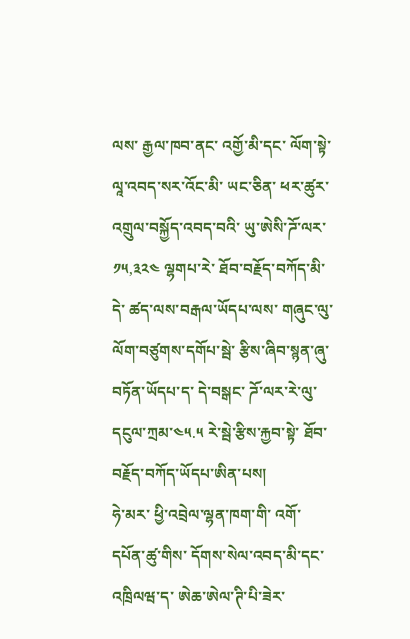ལས་ རྒྱལ་ཁབ་ནང་ འགྱོ་མི་དང་ ལོག་སྟེ་ལཱ་འབད་སར་འོང་མི་ ཡང་ཅིན་ ཕར་ཚུར་འགྲུལ་བསྐྱོད་འབད་བའི་ ཡུ་ཨེསི་ཌོ་ལར་༡༥,༣༢༤ ལྷགཔ་རེ་ ཐོབ་བརྗོད་བཀོད་མི་དེ་ ཚད་ལས་བརྒལ་ཡོདཔ་ལས་ གཞུང་ལུ་ ལོག་བཙུགས་དགོཔ་སྦེ་ རྩིས་ཞིབ་སྙན་ཞུ་བཏོན་ཡོདཔ་ད་ དེ་བསྒང་ ཌོ་ལར་རེ་ལུ་ དངུལ་ཀྲམ་༤༥.༥ རེ་སྦེ་རྩིས་རྐྱབ་སྟེ་ ཐོབ་བརྗོད་བཀོད་ཡོདཔ་ཨིན་པས།
ཧེ་མར་ ཕྱི་འབྲེལ་ལྷན་ཁག་གི་ འགོ་དཔོན་ཚུ་གིས་ དོགས་སེལ་འབད་མི་དང་འཁྲིལཝ་ད་ ཨེཆ་ཨེལ་ཊི་པི་ཟེར་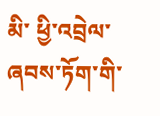མི་ ཕྱི་འབྲེལ་ཞབས་ཏོག་གི་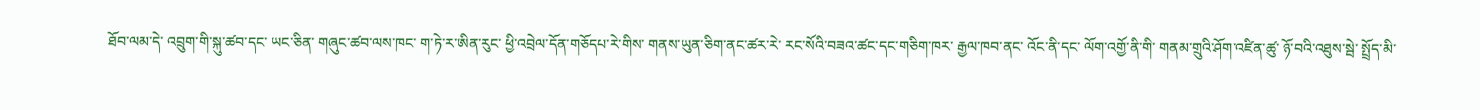ཐོབ་ལམ་དེ་ འབྲུག་གི་སྐུ་ཚབ་དང་ ཡང་ཅིན་ གཞུང་ཚབ་ལས་ཁང་ ག་ཏེ་ར་ཨིན་རུང་ ཕྱི་འབྲེལ་དོན་གཅོདཔ་རེ་གིས་ གནས་ཡུན་ཅིག་ནང་ཚར་རེ་ རང་སོའི་བཟའ་ཚང་དང་གཅིག་ཁར་ རྒྱལ་ཁབ་ནང་ འོང་ནི་དང་ ལོག་འགྱོ་ནི་གི་ གནམ་གྲུའི་ཤོག་འཛིན་ཚུ་ ཉོ་བའི་འཐུས་སྦེ་ སྤྲོད་མི་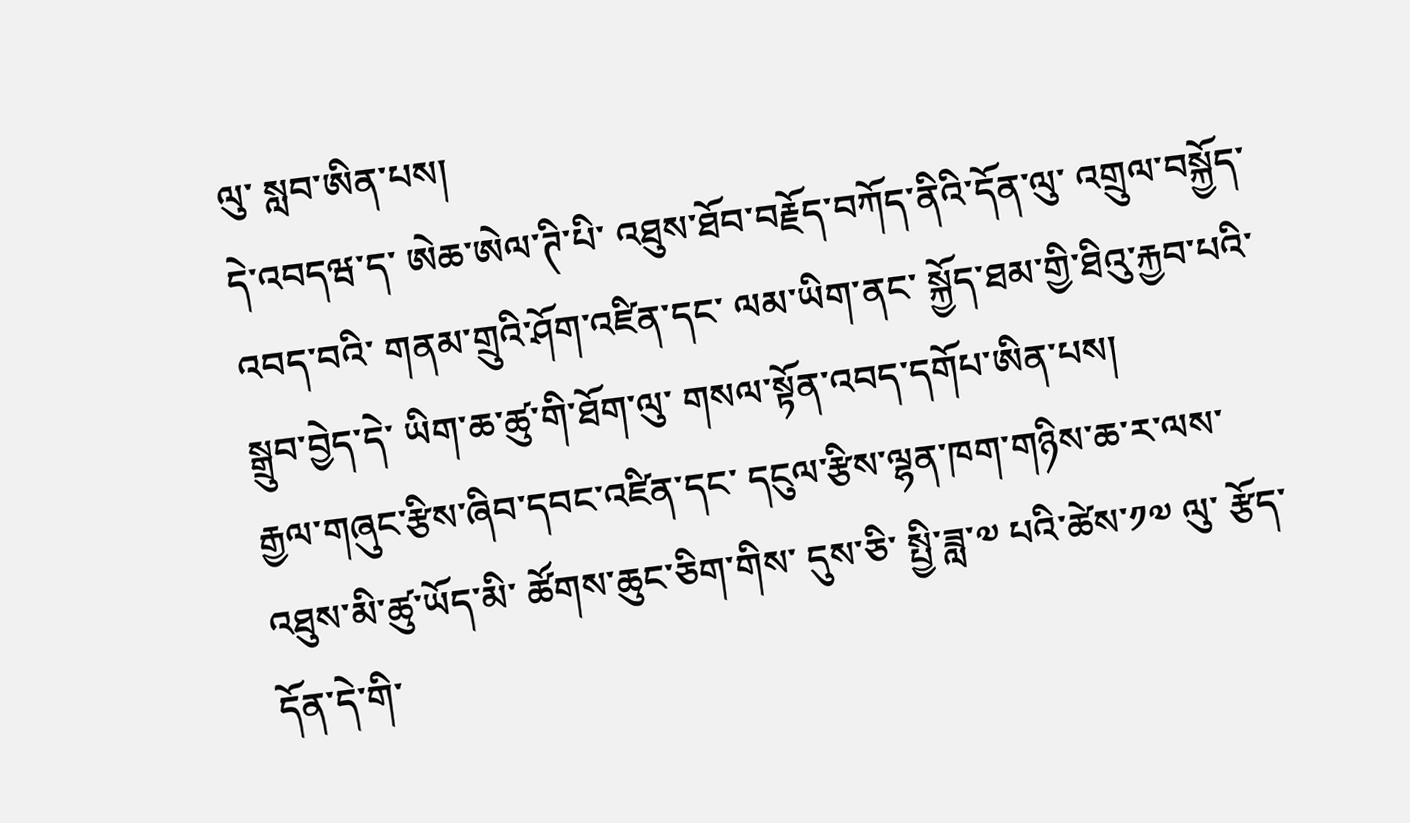ལུ་ སླབ་ཨིན་པས།
དེ་འབདཝ་ད་ ཨེཆ་ཨེལ་ཊི་པི་ འཐུས་ཐོབ་བརྗོད་བཀོད་ནིའི་དོན་ལུ་ འགྲུལ་བསྐྱོད་འབད་བའི་ གནམ་གྲུའི་ཤོག་འཛིན་དང་ ལམ་ཡིག་ནང་ སྐྱོད་ཐམ་གྱི་ཐིའུ་རྐྱབ་པའི་ སྒྲུབ་བྱེད་དེ་ ཡིག་ཆ་ཚུ་གི་ཐོག་ལུ་ གསལ་སྟོན་འབད་དགོཔ་ཨིན་པས།
རྒྱལ་གཞུང་རྩིས་ཞིབ་དབང་འཛིན་དང་ དངུལ་རྩིས་ལྷན་ཁག་གཉིས་ཆ་ར་ལས་ འཐུས་མི་ཚུ་ཡོད་མི་ ཚོགས་ཆུང་ཅིག་གིས་ དུས་ཅི་ སྤྱི་ཟླ་༧ པའི་ཚེས་༡༧ ལུ་ རྩོད་དོན་དེ་གི་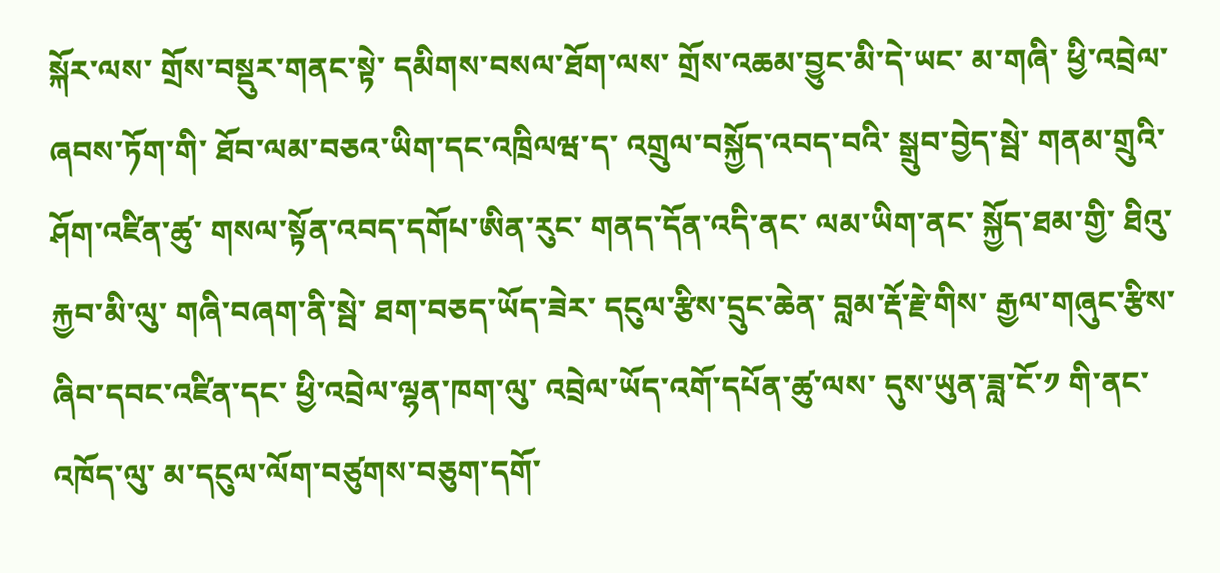སྐོར་ལས་ གྲོས་བསྡུར་གནང་སྟེ་ དམིགས་བསལ་ཐོག་ལས་ གྲོས་འཆམ་བྱུང་མི་དེ་ཡང་ མ་གཞི་ ཕྱི་འབྲེལ་ཞབས་ཏོག་གི་ ཐོབ་ལམ་བཅའ་ཡིག་དང་འཁྲིལཝ་ད་ འགྲུལ་བསྐྱོད་འབད་བའི་ སྒྲུབ་བྱེད་སྦེ་ གནམ་གྲུའི་ཤོག་འཛིན་ཚུ་ གསལ་སྟོན་འབད་དགོཔ་ཨིན་རུང་ གནད་དོན་འདི་ནང་ ལམ་ཡིག་ནང་ སྐྱོད་ཐམ་གྱི་ ཐིའུ་རྐྱབ་མི་ལུ་ གཞི་བཞག་ནི་སྦེ་ ཐག་བཅད་ཡོད་ཟེར་ དངུལ་རྩིས་དྲུང་ཆེན་ བླམ་རྡོ་རྗེ་གིས་ རྒྱལ་གཞུང་རྩིས་ཞིབ་དབང་འཛིན་དང་ ཕྱི་འབྲེལ་ལྷན་ཁག་ལུ་ འབྲེལ་ཡོད་འགོ་དཔོན་ཚུ་ལས་ དུས་ཡུན་ཟླ་ངོ་༡ གི་ནང་འཁོད་ལུ་ མ་དངུལ་ལོག་བཙུགས་བཅུག་དགོ་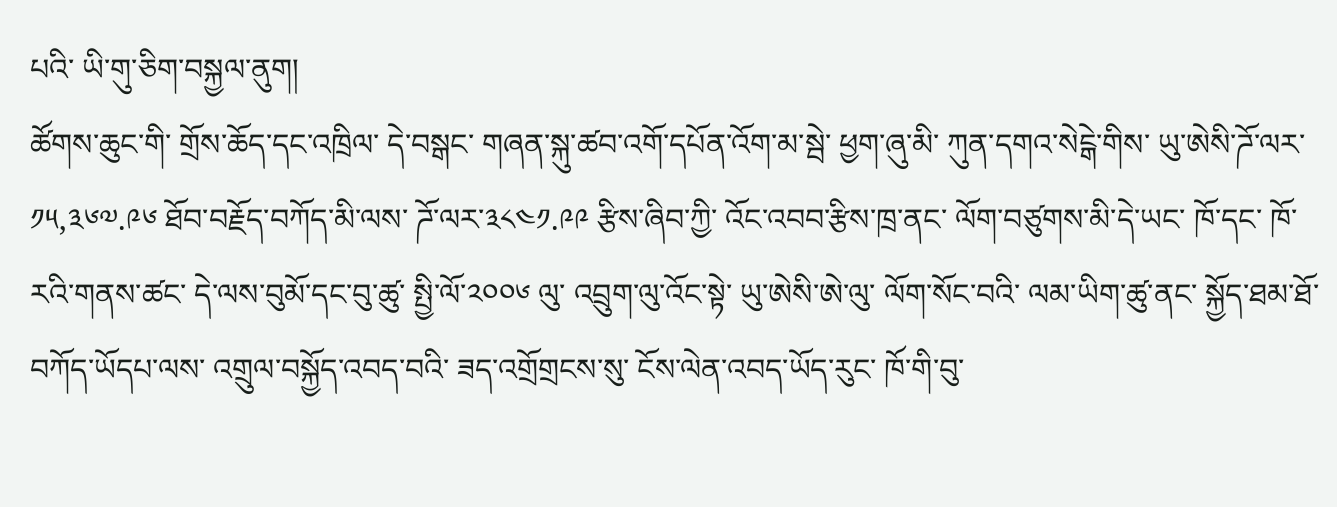པའི་ ཡི་གུ་ཅིག་བསྐྱལ་ནུག།
ཚོགས་ཆུང་གི་ གྲོས་ཆོད་དང་འཁྲིལ་ དེ་བསྒང་ གཞན་སྐུ་ཚབ་འགོ་དཔོན་འོག་མ་སྦེ་ ཕྱག་ཞུ་མི་ ཀུན་དགའ་སེངྒེ་གིས་ ཡུ་ཨེསི་ཌོ་ལར་༡༥,༣༦༧.༩༦ ཐོབ་བརྗོད་བཀོད་མི་ལས་ ཌོ་ལར་༣༨༤༡.༩༩ རྩིས་ཞིབ་ཀྱི་ འོང་འབབ་རྩིས་ཁྲ་ནང་ ལོག་བཙུགས་མི་དེ་ཡང་ ཁོ་དང་ ཁོ་རའི་གནས་ཚང་ དེ་ལས་བུམོ་དང་བུ་ཚུ་ སྤྱི་ལོ་༢༠༠༦ ལུ་ འབྲུག་ལུ་འོང་སྟེ་ ཡུ་ཨེསི་ཨེ་ལུ་ ལོག་སོང་བའི་ ལམ་ཡིག་ཚུ་ནང་ སྐྱོད་ཐམ་ཐོ་བཀོད་ཡོདཔ་ལས་ འགྲུལ་བསྐྱོད་འབད་བའི་ ཟད་འགྲོགྲངས་སུ་ ངོས་ལེན་འབད་ཡོད་རུང་ ཁོ་གི་བུ་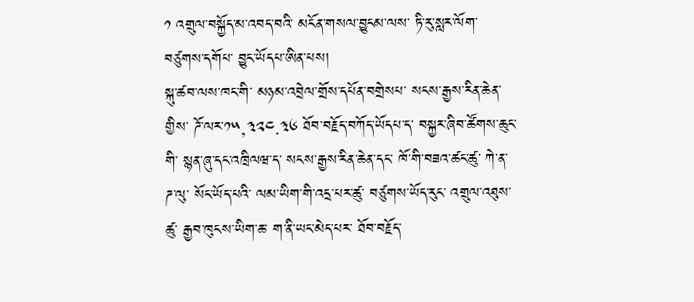༡ འགྲུལ་བསྐྱོད་མ་འབད་བའི་ མངོན་གསལ་བྱུངམ་ལས་ ཏི་རུ་སླར་ལོག་ བཙུགས་དགོཔ་ བྱུང་ཡོདཔ་ཨིན་པས།
སྐུ་ཚབ་ལས་ཁང་གི་ མཉམ་འབྲེལ་གྲོས་དཔོན་བགྲེསཔ་ སངས་རྒྱས་རིན་ཆེན་གྱིས་ ཌོ་ལར་༡༥,༣༢༤.༣༦ ཐོབ་བརྗོད་བཀོད་ཡོདཔ་ད་ བསྐྱར་ཞིབ་ཚོགས་ཆུང་གི་ སྙན་ཞུ་དང་འཁྲིལཝ་ད་ སངས་རྒྱས་རིན་ཆེན་དང་ ཁོ་གི་བཟའ་ཚང་ཚུ་ ཀེ་ན་ཌ་ལུ་ སོང་ཡོད་པའི་ ལམ་ཡིག་གི་འདྲ་པར་ཚུ་ བཙུགས་ཡོད་རུང་ འགྲུལ་འཐུས་ཚུ་ རྒྱབ་ཁུངས་ཡིག་ཆ་ ག་ནི་ཡང་མེད་པར་ ཐོབ་བརྗོད་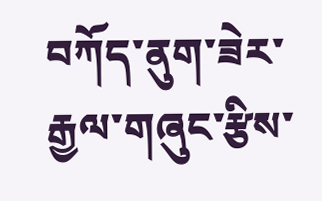བཀོད་ནུག་ཟེར་ རྒྱལ་གཞུང་རྩིས་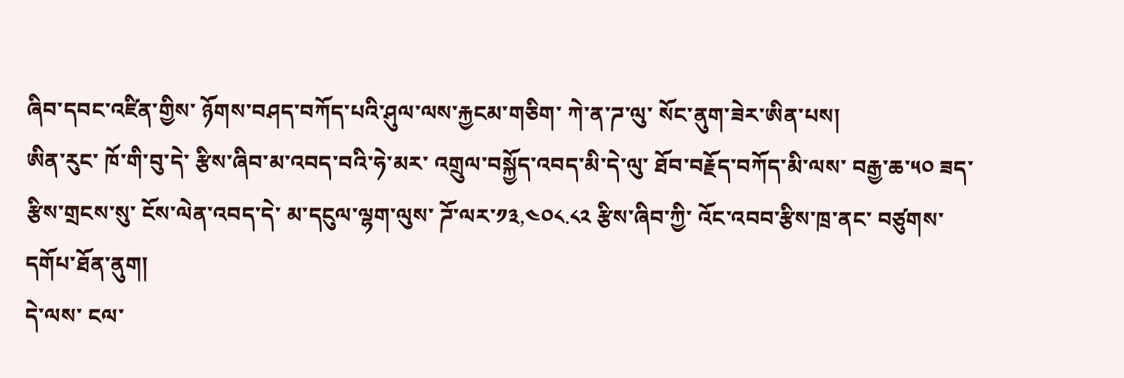ཞིབ་དབང་འཛིན་གྱིས་ ཉོགས་བཤད་བཀོད་པའི་ཤུལ་ལས་རྐྱངམ་གཅིག་ ཀེ་ན་ཌ་ལུ་ སོང་ནུག་ཟེར་ཨིན་པས།
ཨིན་རུང་ ཁོ་གི་བུ་དེ་ རྩིས་ཞིབ་མ་འབད་བའི་ཧེ་མར་ འགྲུལ་བསྐྱོད་འབད་མི་དེ་ལུ་ ཐོབ་བརྗོད་བཀོད་མི་ལས་ བརྒྱ་ཆ་༥༠ ཟད་རྩིས་གྲངས་སུ་ ངོས་ལེན་འབད་དེ་ མ་དངུལ་ལྷག་ལུས་ ཌོ་ལར་༡༣,༤༠༨.༨༢ རྩིས་ཞིབ་ཀྱི་ འོང་འབབ་རྩིས་ཁྲ་ནང་ བཙུགས་དགོཔ་ཐོན་ནུག།
དེ་ལས་ ངལ་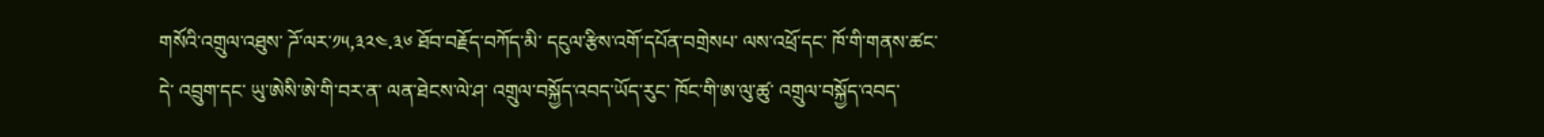གསོའི་འགྲུལ་འཐུས་ ཌོ་ལར་༡༥,༣༢༤.༣༦ ཐོབ་བརྗོད་བཀོད་མི་ དངུལ་རྩིས་འགོ་དཔོན་བགྲེསཔ་ ལས་འཕྲོ་དང་ ཁོ་གི་གནས་ཚང་དེ་ འབྲུག་དང་ ཡུ་ཨེསི་ཨེ་གི་བར་ན་ ལན་ཐེངས་ལེ་ཤ་ འགྲུལ་བསྐྱོད་འབད་ཡོད་རུང་ ཁོང་གི་ཨ་ལུ་ཚུ་ འགྲུལ་བསྐྱོད་འབད་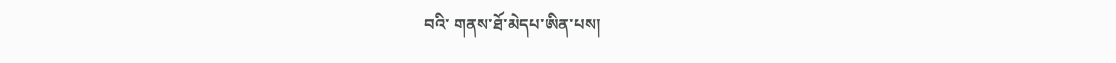བའི་ གནས་ཐོ་མེདཔ་ཨིན་པས།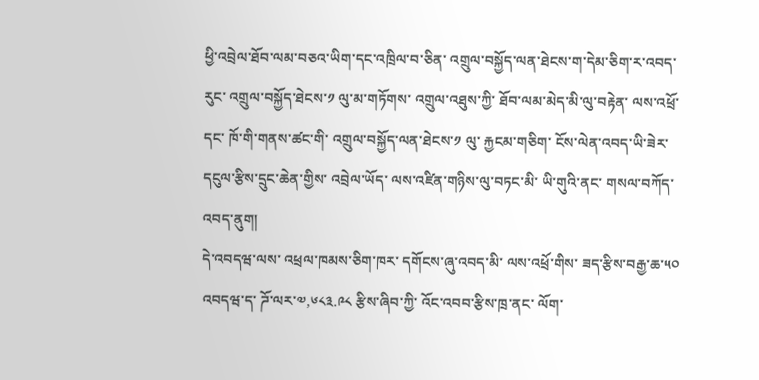ཕྱི་འབྲེལ་ཐོབ་ལམ་བཅའ་ཡིག་དང་འཁྲིལ་བ་ཅིན་ འགྲུལ་བསྐྱོད་ལན་ཐེངས་ག་དེམ་ཅིག་ར་འབད་རུང་ འགྲུལ་བསྐྱོད་ཐེངས་༡ ལུ་མ་གཏོགས་ འགྲུལ་འཐུས་ཀྱི་ ཐོབ་ལམ་མེད་མི་ལུ་བརྟེན་ ལས་འཕྲོ་དང་ ཁོ་གི་གནས་ཚང་གི་ འགྲུལ་བསྐྱོད་ལན་ཐེངས་༡ ལུ་ རྐྱངམ་གཅིག་ ངོས་ལེན་འབད་ཡི་ཟེར་ དངུལ་རྩིས་དྲུང་ཆེན་གྱིས་ འབྲེལ་ཡོད་ ལས་འཛིན་གཉིས་ལུ་བཏང་མི་ ཡི་གུའི་ནང་ གསལ་བཀོད་འབད་ནུག།
དེ་འབདཝ་ལས་ འཕྲལ་ཁམས་ཅིག་ཁར་ དགོངས་ཞུ་འབད་མི་ ལས་འཕྲོ་གིས་ ཟད་རྩིས་བརྒྱ་ཆ་༥༠ འབདཝ་ད་ ཌོ་ལར་༧,༦༨༣.༩༨ རྩིས་ཞིབ་ཀྱི་ འོང་འབབ་རྩིས་ཁྲ་ནང་ ལོག་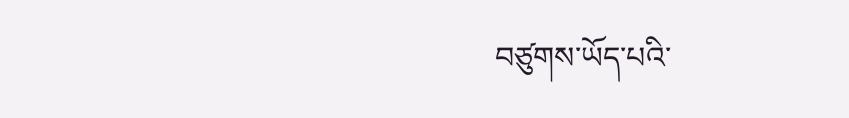བཙུགས་ཡོད་པའི་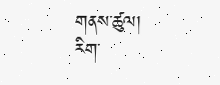གནས་ཚུལ།
རིག་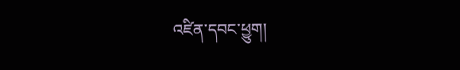འཛིན་དབང་ཕྱུག།